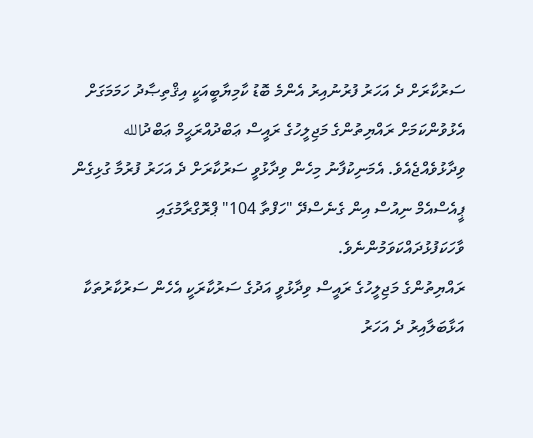ސަރުކާރަށް ދެ އަހަރު ފުރުނުއިރު އެންމެ ބޮޑު ކާމިޔާބީއަކީ އިޤްތިޞާދު ހަމަމަގަށް އެޅުވުންކަމަށް ރައްޔިތުންގެ މަޖިލީހުގެ ރައީސް ޢަބްދުއްރަޙީމް ޢަބްދުالله ވިދާޅުވެއްޖެއެވެ. އެމަނިކުފާނު މިހެން ވިދާޅުވީ ސަރުކާރަށް ދެ އަހަރު ފުރުމާ ގުޅިގެން ޕީއެސްއެމް ނިއުސް އިން ގެނެސްދޭ "ހަފްތާ 104" ޕްރޮގްރާމުގައި ވާހަކަފުޅުދައްކަވަމުންނެވެ.
ރައްޔިތުންގެ މަޖިލީހުގެ ރައީސް ވިދާޅުވީ އަދުގެ ސަރުކާރަކީ އެހެން ސަރުކާރުތަކާ އަޅާބަލާއިރު ދެ އަހަރު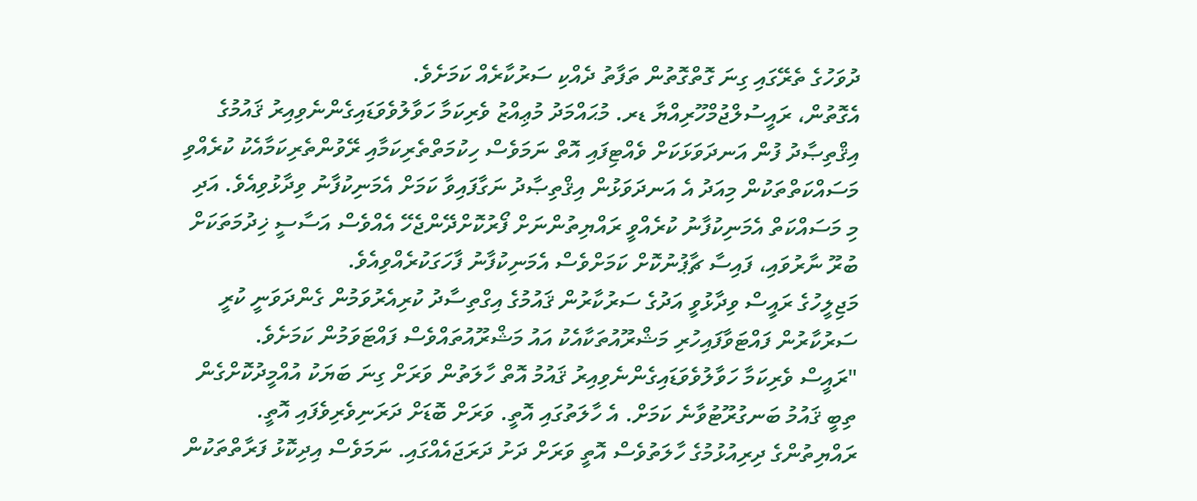ދުވަހުގެ ތެރޭގައި ގިނަ ގޮތްގޮތުން ތަފާތު ދެއްކި ސަރުކާރެއް ކަމަށެވެ.
އެގޮތުން، ރައީސުލްޖުމްހޫރިއްޔާ ޑރ. މުޙައްމަދު މުޢިއްޒު ވެރިކަމާ ހަވާލުވެވަޑައިގެންނެވިއިރު ޤައުމުގެ އިޤްތިޞާދު ފުން އަނދަވަޅަކަށް ވެއްޓިފައި އޮތް ނަމަވެސް ހިކުމަތްތެރިކަމާއި ރޭވުންތެރިކަމާއެކު ކުރެއްވި މަސައްކަތްތަކުން މިއަދު އެ އަނދަވަޅުން އިޤްތިޞާދު ނަގާފައިވާ ކަމަށް އެމަނިކުފާނު ވިދާޅުވިއެވެ. އަދި މި މަސައްކަތް އެމަނިކުފާނު ކުރެއްވީ ރައްޔިތުންނަށް ފޯރުކޮށްދޭންޖެހޭ އެއްވެސް އަސާސީ ޚިދުމަތަކަށް ބުރޫ ނާރުވައި، ފައިސާ ޗާޕުނުކޮށް ކަމަށްވެސް އެމަނިކުފާނު ފާހަގަކުރެއްވިއެވެ.
މަޖިލީހުގެ ރައީސް ވިދާޅުވީ އަދުގެ ސަރުކާރުން ޤައުމުގެ އިގްތިސާދު ކުރިއެރުވަމުން ގެންދަވަނީ ކުރީ ސަރުކާރުން ފައްޓަވާފައިހުރި މަޝްރޫއުތަކާއެކު އައު މަޝްރޫއުތައްވެސް ފައްޓަވަމުން ކަމަށެވެ.
"ރައީސް ވެރިކަމާ ހަވާލުވެވަޑައިގެންނެވިއިރު ޤައުމު އޮތް ހާލަތުން ވަރަށް ގިނަ ބަޔަކު އުއްމީދުކޮށްގެން ތިބީ ޤައުމު ބަނގުރޫޓުވާނެ ކަމަށް. އެ ހާލަތުގައި އޮތީ. ވަރަށް ބޮޑަށް ދަރަނިވެރިވެފައި އޮތީ. ރައްޔިތުންގެ ދިރިއުޅުމުގެ ހާލަތުވެސް އޮތީ ވަރަށް ދަށު ދަރަޖައެއްގައި. ނަމަވެސް އިދިކޮޅު ފަރާތްތަކުން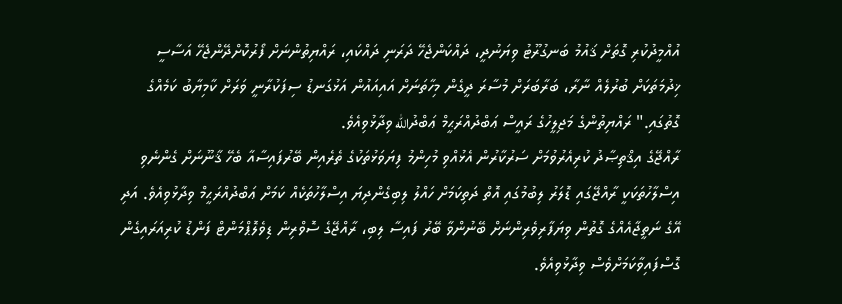އުއްމީދުކުރި ގޮތަށް ޤައުމު ބަނގުރޫޓު ވިޔަނުދީ، ދައްކަންޖެހޭ ދަރަނި ދައްކައި، ރައްޔިތުންނަށް ފޯރުކޮށްދޭންޖެހޭ އަސާސީ ޚިދުމަތަކަށް ބުރުލެއް ނާރާ، ބަރާބަރަށް މުސާރަ ދީގެން މިހާތަނަށް އައިއައުން އަޅުގަނޑު ސިފަކުރާނީ ވަރަށް ކާމިޔާބު ކަމެއްގެ ގޮތުގައި." ރައްޔިތުންގެ މަޖިލީހުގެ ރައީސް ޢަބްދުއްރަޙީމް ޢަބްދުالله ވިދާޅުވިއެވެ.
ރާއްޖޭގެ އިޤްތިޞާދު ކުރިއެރުވުމަށް ސަރުކާރުން އެޅުއްވި މުހިންމު ފިޔަވަޅުތަކުގެ ތެރެއިން ބޭރުފައިސާއާ ބެހޭ ޤާނޫނަށް ގެންނެވި އިސްލާހުތަކަކީ ރާއްޖޭގައި ޑޮލަރު ލިބުމުގައި އޮތް ދަތިކަމަށް ހައްލު ލިބިގެންދިޔަ އިސްލާހުތަކެއް ކަމަށް ޢަބްދުއްރަޙީމް ވިދާޅުވިއެވެ. އަދި އޭގެ ނަތީޖާއެއްގެ ގޮތުން ވިޔަފާރިވެރިންނަށް ބޭނުންވާ ބޭރު ފައިސާ ލިބި، ރާއްޖޭގެ ސޮވްރިން ޑިވެލޮޕްމަންޓް ފަންޑު ކުރިއަރައިގެން ގޮސްފައިވާކަމަށްވެސް ވިދާޅުވިއެވެ.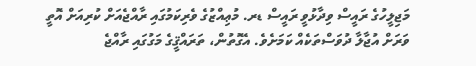މަޖިލީހުގެ ރައީސް ވިދާޅުވީ ރައީސް ޑރ. މުޢިއްޒުގެ ވެރިކަމުގައި ރާއްޖެއަށް ކުރިއަށް އޮތީ ވަރަށް އުޖާލާ ދުވަސްތަކެއް ކަމަށެވެ. އެގޮތުން، ތަރައްޤީގެ މަގުގައި ރާއްޖެ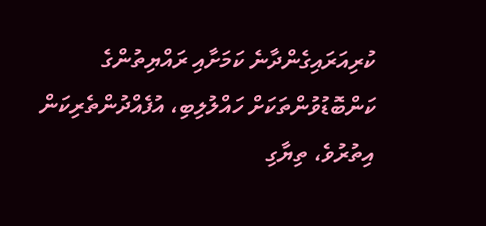ކުރިއަރައިގެންދާނެ ކަމަށާއި ރައްޔިތުންގެ ކަންބޮޑުވުންތަކަށް ހައްލުލިބި، އުފެއްދުންތެރިކަން އިތުރުވެ، ތިޔާގި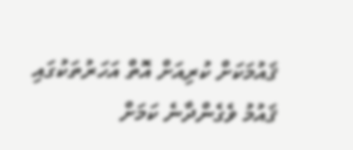ޤައުމަކަށް ކުރިއަށް އޮތް އަހަރުތަކުގައި ޤައުމު ވެގެންދާނެ ކަމަށް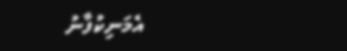އެމަނިކުފާނު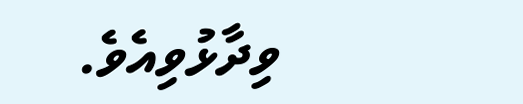ވިދާޅުވިއެވެ.